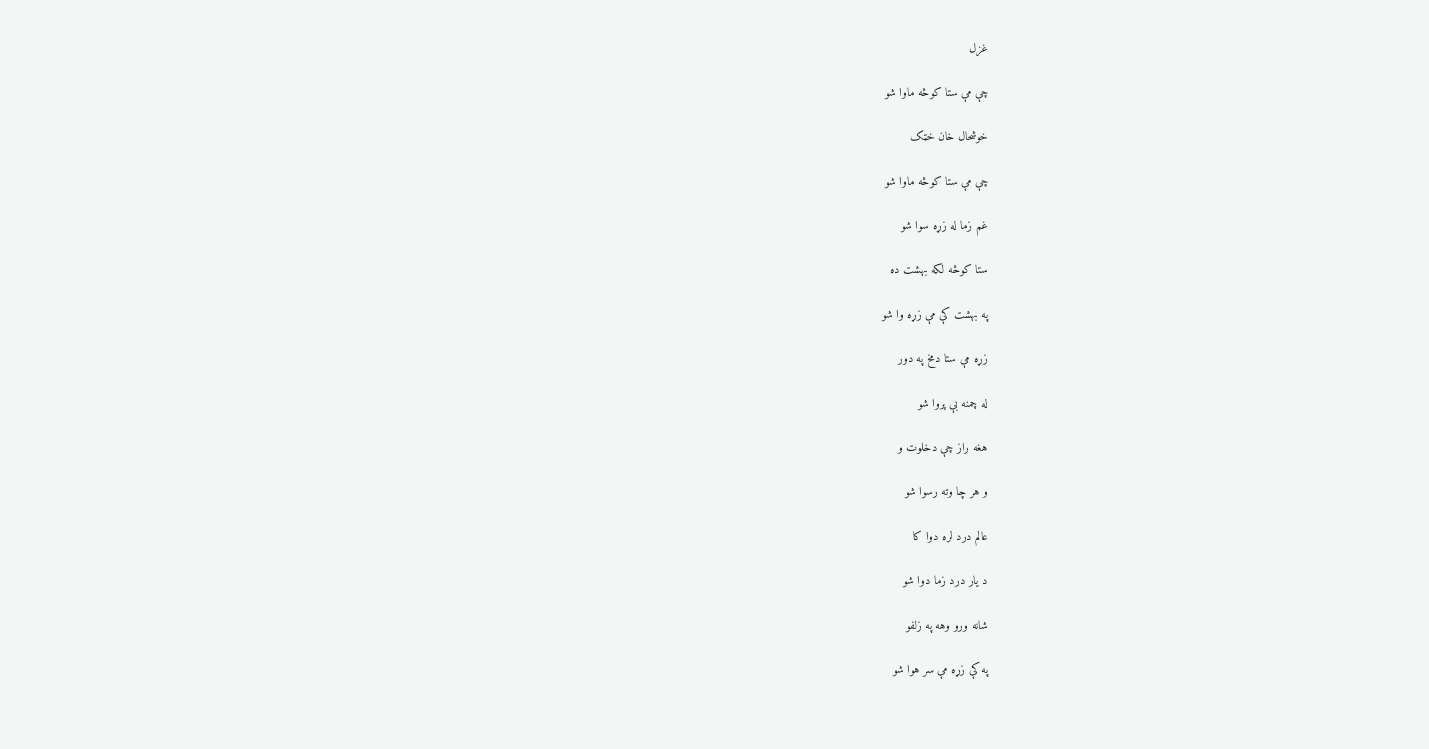غزل

چې مې ستا کوڅه ماوا شو

خوشحال خان خټک

چې مې ستا کوڅه ماوا شو

غم زما له زړه سوا شو

ستا کوڅه لکه بهشت ده

په بهشت کې مې زړه وا شو

زړه مې ستا دمخ په دور

له چمنه بې پروا شو

هغه راز چې دخلوت و

و هر چا وته رسوا شو

عالم درد لره دوا کا

د يار درد زما دوا شو

شانه ورو وهه په زلفو

په کې زړه مې سر هوا شو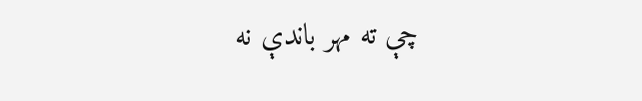چې ته مهر باندې نه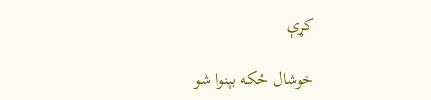کړې

خوشال ځکه بېنوا شو